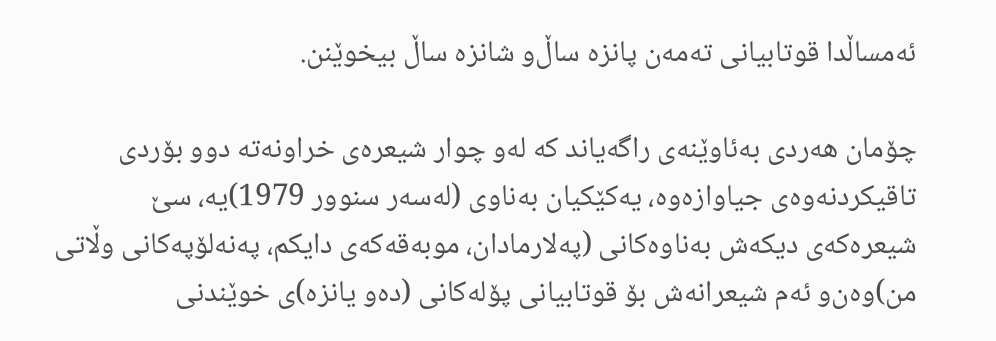ئه‌مساڵدا قوتابیانی‌ ته‌مه‌ن پانزه‌ ساڵ‌‌و شانزه‌ ساڵ‌ بیخوێنن.

چۆمان هه‌ردی‌ به‌ئاوێنه‌ی‌ راگه‌یاند كه‌ له‌و چوار شیعره‌ی‌ خراونه‌ته‌ دوو بۆردی‌ تاقیكردنه‌وه‌ی‌ جیاوازه‌وه‌، یه‌كێكیان به‌ناوی‌ (له‌سه‌ر سنوور 1979)یه‌، سێ‌ شیعره‌كه‌ی‌ دیكه‌ش به‌ناوه‌كانی‌ (په‌لارمادان، موبه‌قه‌كه‌ی‌ دایكم، په‌نه‌لۆپه‌كانی‌ وڵاتی‌ من)وه‌ن‌و ئه‌م شیعرانه‌ش بۆ قوتابیانی‌ پۆله‌كانی‌ (ده‌‌و یانزه‌)ی‌ خوێندنی‌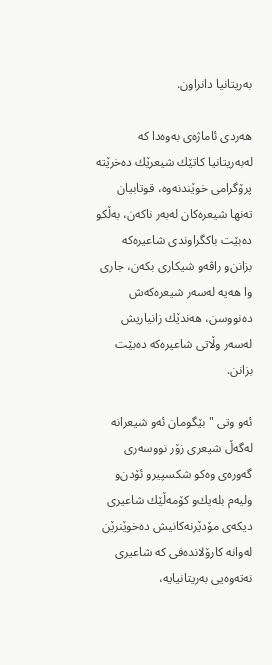به‌ریتانیا دانراون.

هه‌ردی‌ ئاماژه‌ی‌ به‌وه‌دا كه‌ له‌به‌ریتانیا كاتێك شیعرێك ده‌خرێته‌ پرۆگرامی‌ خوێندنه‌وه‌، قوتابیان ته‌نها شیعره‌كان له‌به‌ر ناكه‌ن، به‌ڵكو ده‌بێت باكگراوندی‌ شاعیره‌كه‌ بزانن‌و راڤه‌و شیكاری‌ بكه‌ن، جاری‌ وا هه‌یه‌ له‌سه‌ر شیعره‌كه‌ش ده‌نووسن، هه‌ندێك زانیاریش له‌سه‌ر وڵاتی‌ شاعیره‌كه‌ ده‌بێت بزانن.

ئه‌و وتی‌ "بێگومان ئه‌و شیعرانه‌ له‌گه‌ڵ‌ شیعری‌ زۆر نووسه‌ری‌ گه‌وره‌ی‌ وه‌كو شكسپیر‌و ئۆدن‌و ولیه‌م بله‌یك‌و كۆمه‌ڵێك شاعیری دیكه‌ی‌ مۆدێرنه‌كانیش دەخوێنرێن له‌وانه‌ كارۆلانده‌فی‌ كه‌ شاعیری‌ نه‌ته‌وه‌یی‌ به‌ریتانیایه‌،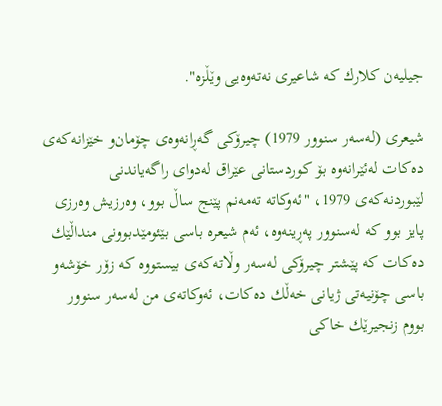جیلیه‌ن كلارك كه‌ شاعیری‌ نه‌ته‌وه‌یی‌ وێڵزه‌".

شیعری‌ (له‌سه‌ر سنوور 1979) چیرۆكی‌ گه‌ڕانه‌وه‌ی‌ چۆمان‌و خێزانه‌كه‌ی‌ ده‌كات له‌ئێرانه‌وه‌ بۆ كوردستانی‌ عێراق له‌دوای‌ راگه‌یاندنی‌ لێبوردنه‌كه‌ی‌ 1979، "ئه‌وكاته‌ ته‌مه‌نم پێنج ساڵ‌ بوو‌، وه‌رزیش وه‌رزی‌ پایز بوو كه‌ له‌سنوور په‌ڕینه‌وه‌، ئه‌م شیعره‌ باسی‌ بێئومێدبوونی‌ منداڵێك ده‌كات كه‌ پێشتر چیرۆكی‌ له‌سه‌ر وڵاته‌كه‌ی‌ بیستووه‌ كه‌ زۆر خۆشه‌‌و باسی‌ چۆنیه‌تی‌ ژیانی‌ خه‌ڵك ده‌كات، ئه‌وكاته‌ی‌ من له‌سه‌ر سنوور بووم زنجیرێك خاكی‌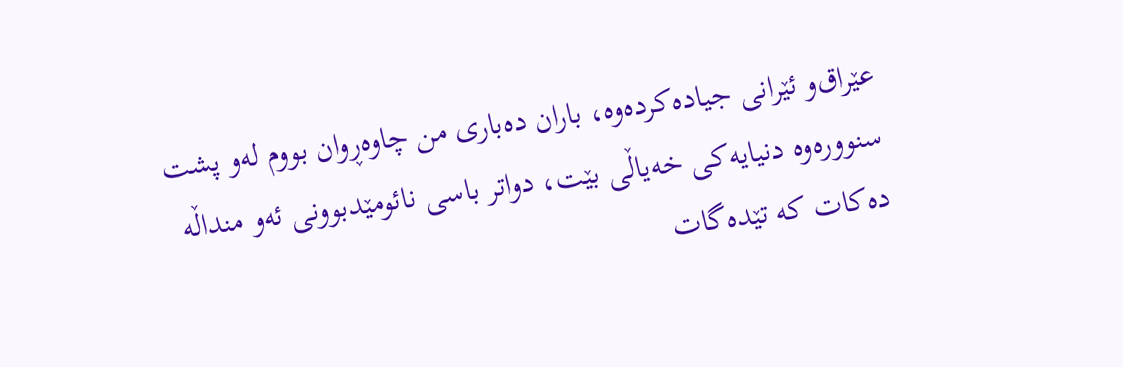عێراق‌و ئێرانی‌ جیاده‌كرده‌وه‌، باران ده‌باری‌ من چاوه‌ڕوان بووم له‌و پشت سنووره‌وه‌ دنیایه‌كی‌ خه‌یاڵی‌ بێت، دواتر باسی‌ نائومێدبوونی‌ ئه‌و منداڵه‌ ده‌كات كه‌ تێده‌گات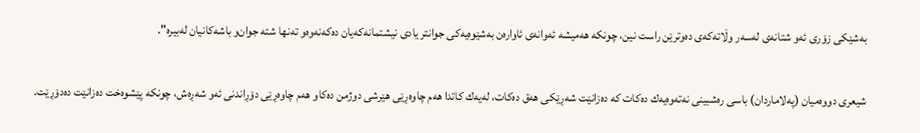به‌شێكی‌ زۆری‌ ئه‌و شتانه‌ی‌ له‌سه‌ر وڵاته‌كه‌ی‌ ده‌وترێن راست نین، چونكه‌ هه‌میشه‌ ئه‌وانه‌ی‌ ئاواره‌ن به‌شێوه‌یه‌كی‌ جوانتر یادی‌ نیشتمانه‌كه‌یان ده‌كه‌نه‌وه‌‌و ته‌نها شته‌ جوان‌و باشه‌كانیان له‌بیره‌".

شیعری‌ دووه‌میان (په‌لاماردان) باسی‌ ره‌شبینی‌ نه‌ته‌وه‌یه‌ك ده‌كات كه‌ ده‌زانێت شه‌ڕێكی‌ هه‌ق ده‌كات، له‌یه‌ك كاتدا هه‌م چاوه‌ڕێی‌ هێرشی‌ دوژمن ده‌كا‌و هه‌م چاوه‌ڕێی‌ دۆڕاندنی‌ ئه‌و شه‌ڕه‌ش، چونكه‌ پێشوه‌خت ده‌زانێت ده‌دۆڕێت.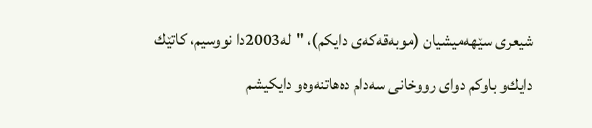شیعری‌ سێهه‌میشیان (موبه‌قه‌كه‌ی‌ دایكم)، "له‌2003دا نووسیم، كاتێك دایك‌و باوكم دوای‌ رووخانی‌ سه‌دام ده‌هاتنه‌وه‌‌و دایكیشم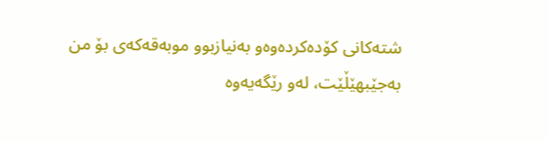شته‌كانی‌ كۆده‌كرده‌وه‌‌و به‌نیازبوو موبه‌قه‌كه‌ی‌ بۆ من به‌جێبهێڵێت، له‌و رێگه‌یه‌وه‌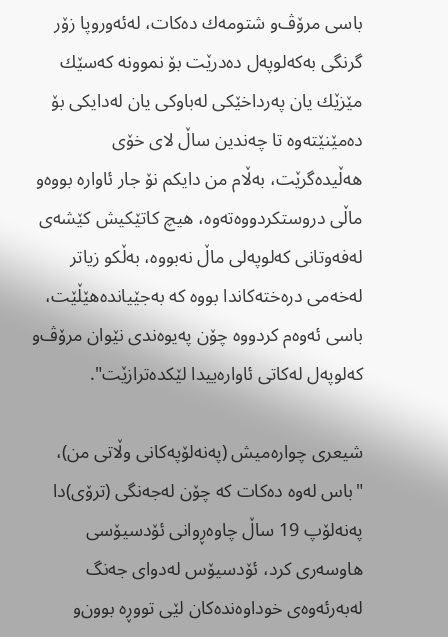باسی‌ مرۆڤ‌و شتومه‌ك ده‌كات، له‌ئه‌وروپا زۆر گرنگی‌ به‌كه‌لوپه‌ل ده‌درێت بۆ نموونه‌ كه‌سێك مێزێك یان په‌رداخێكی‌ له‌باوكی‌ یان له‌دایكی‌ بۆ ده‌مێنێته‌وه‌ تا چه‌ندین ساڵ‌ لای‌ خۆی‌ هه‌ڵیده‌گرێت، بەڵام من‌ دایكم نۆ جار ئاواره‌ بووه‌‌و ماڵی‌ دروستكردووه‌ته‌وه‌، هیچ كاتێكیش كێشه‌ی‌ له‌فه‌وتانی‌ كه‌لوپه‌لی‌ ماڵ‌ نه‌بووه‌، به‌ڵكو زیاتر له‌خه‌می‌ دره‌خته‌كاندا بووه‌ كه‌ به‌جێیانده‌هێڵێت، باسی‌ ئه‌وه‌م كردووه‌ چۆن په‌یوه‌ندی‌ نێوان مرۆڤ‌و كه‌لوپه‌ل له‌كاتی‌ ئاواره‌ییدا لێكده‌ترازێت".

شیعری‌ چواره‌میش (په‌نه‌لۆپه‌كانی‌ وڵاتی‌ من)، "باس له‌وه‌ ده‌كات كه‌ چۆن له‌جه‌نگی‌ (ترۆی)دا پەنەلۆپ 19 ساڵ‌ چاوه‌ڕوانی‌ ئۆدسیۆسی‌ هاوسه‌ری‌ كرد، ئۆدسیۆس له‌دوای‌ جه‌نگ له‌به‌رئه‌وه‌ی‌ خوداوه‌نده‌كان لێی‌ تووڕه‌ بوون‌و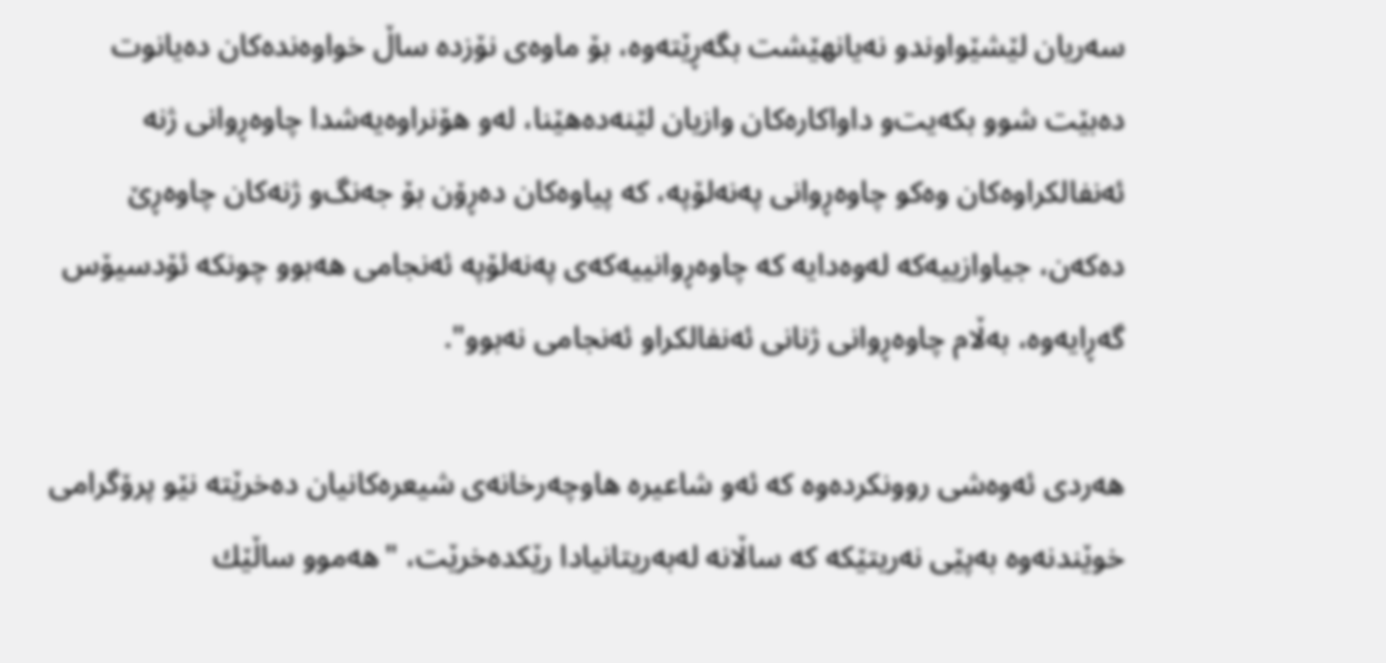سه‌ریان لێشێواوند‌و نه‌یانهێشت بگه‌ڕێته‌وه‌، بۆ ماوه‌ی‌ نۆزده‌ ساڵ‌ خواوه‌نده‌كان ده‌یانوت ده‌بێت شوو بكه‌یت‌و داواكاره‌كان وازیان لێنه‌ده‌هێنا، له‌و هۆنراوه‌یه‌شدا چاوه‌ڕوانی‌ ژنه‌ ئه‌نفالكراوه‌كان وه‌كو چاوه‌ڕوانی‌ په‌نه‌لۆپه‌، كه‌ پیاوه‌كان ده‌ڕۆن بۆ جه‌نگ‌و ژنه‌كان چاوه‌ڕێ ده‌كه‌ن، جیاوازییه‌كه‌ له‌وه‌دایه‌ كه‌ چاوه‌ڕوانییه‌كه‌ی‌ په‌نه‌لۆپه‌ ئه‌نجامی‌ هه‌بوو چونكه‌ ئۆدسیۆس گه‌ڕایه‌وه‌، به‌ڵام چاوه‌ڕوانی‌ ژنانی‌ ئه‌نفالكراو ئه‌نجامی‌ نه‌بوو".

هه‌ردی‌ ئه‌وه‌شی‌ روونكرده‌وه‌ كه‌ ئه‌و شاعیره‌ هاوچه‌رخانه‌ی‌ شیعره‌كانیان ده‌خرێته‌ نێو پرۆگرامی‌ خوێندنه‌وه‌ به‌پێی‌ نه‌ریتێكه‌ كه‌ ساڵانه‌ له‌به‌ریتانیادا رێكده‌خرێت، "هه‌موو ساڵێك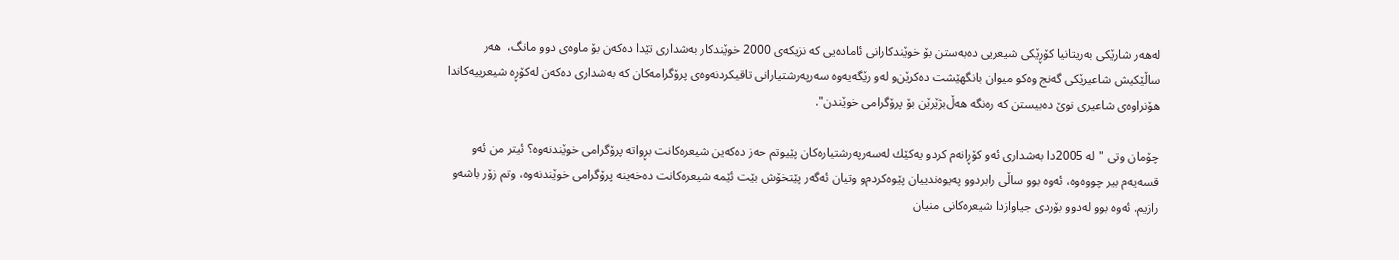له‌هه‌ر شارێكی‌ به‌ریتانیا كۆڕێكی‌ شیعریی‌ ده‌به‌ستن بۆ خوێندكارانی‌ ئاماده‌یی‌ كه‌ نزیكه‌ی‌ 2000 خوێندكار به‌شداری‌ تێدا ده‌كه‌ن بۆ ماوه‌ی‌ دوو مانگ،  هه‌ر ساڵێكیش شاعیرێكی‌ گه‌نج وه‌كو میوان بانگهێشت ده‌كرێن‌و له‌و رێگه‌یه‌وه‌ سه‌رپه‌رشتیارانی‌ تاقیكردنه‌وه‌ی‌ پرۆگرامه‌كان كه‌ به‌شداری‌ ده‌كه‌ن له‌كۆڕه‌ شیعرییه‌كاندا هۆنراوه‌ی‌ شاعیری‌ نوێ‌ دەبیستن کە رەنگە هه‌ڵ‌بژێرێن بۆ پرۆگرامی‌ خوێندن".

چۆمان وتی‌ "له‌ 2005دا به‌شداری‌ ئه‌و كۆڕانه‌م كرد‌و یه‌كێك له‌سه‌رپه‌رشتیاره‌كان پێیوتم حه‌ز ده‌كه‌ین شیعره‌كانت بڕواته‌ پرۆگرامی‌ خوێندنه‌وه‌؟ ئیتر من ئه‌و قسه‌یه‌م بیر چووه‌وه‌، ئه‌وه‌ بوو ساڵی‌ رابردوو په‌یوه‌ندییان پێوه‌كردم‌و وتیان ئه‌گه‌ر پێتخۆش بێت ئێمه‌ شیعره‌كانت ده‌خه‌ینه‌ پرۆگرامی‌ خوێندنه‌وه‌، وتم زۆر باشه‌و رازیم. ئه‌وه‌ بوو له‌دوو بۆردی‌ جیاوازدا شیعره‌كانی‌ منیان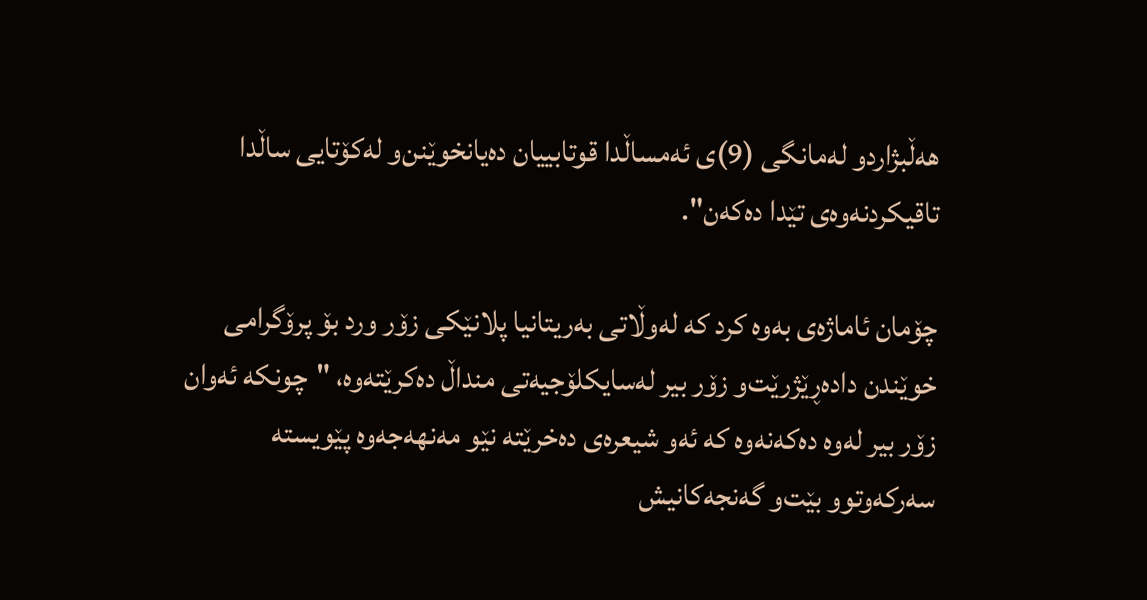هه‌ڵبژارد‌و له‌مانگی‌ (9)ی‌ ئه‌مساڵدا قوتابییان ده‌یانخوێنن‌و له‌كۆتایی‌ ساڵدا تاقیكردنه‌وه‌ی‌ تێدا ده‌كه‌ن".

چۆمان ئاماژه‌ی‌ به‌وه‌ كرد كه‌ له‌وڵاتی‌ به‌ریتانیا پلانێكی‌ زۆر ورد بۆ پرۆگرامی‌ خوێندن داده‌ڕێژرێت‌و زۆر بیر له‌سایكلۆجیه‌تی‌ منداڵ‌ ده‌كرێته‌وه‌، "چونكه‌ ئه‌وان زۆر بیر له‌وه‌ ده‌كه‌نه‌وه‌ كه‌ ئه‌و شیعره‌ی‌ ده‌خرێته‌ نێو مه‌نهه‌جه‌وه‌ پێویسته‌ سه‌ركه‌وتوو بێت‌و گه‌نجه‌كانیش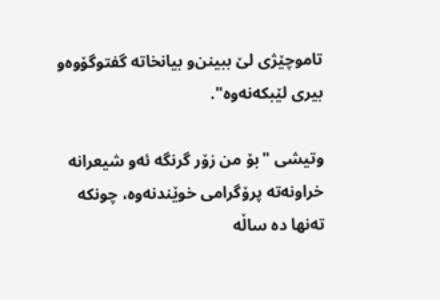تاموچێژی‌ لێ ببینن‌و بیانخاته‌ گفتوگۆوه‌‌و بیری‌ لێبكه‌نه‌وه‌".

وتیشی‌ "بۆ من زۆر گرنگه‌ ئه‌و شیعرانه‌ خراونه‌ته‌ پرۆگرامی‌ خوێندنه‌وه‌، چونكه‌ ته‌نها ده‌ ساڵه‌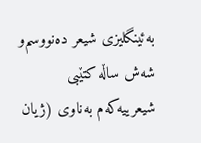به‌ئینگلیزی‌ شیعر ده‌نووسم‌و شه‌ش ساڵه‌ كتێبی‌ شیعرییه‌كه‌م به‌ناوی‌ (ژیان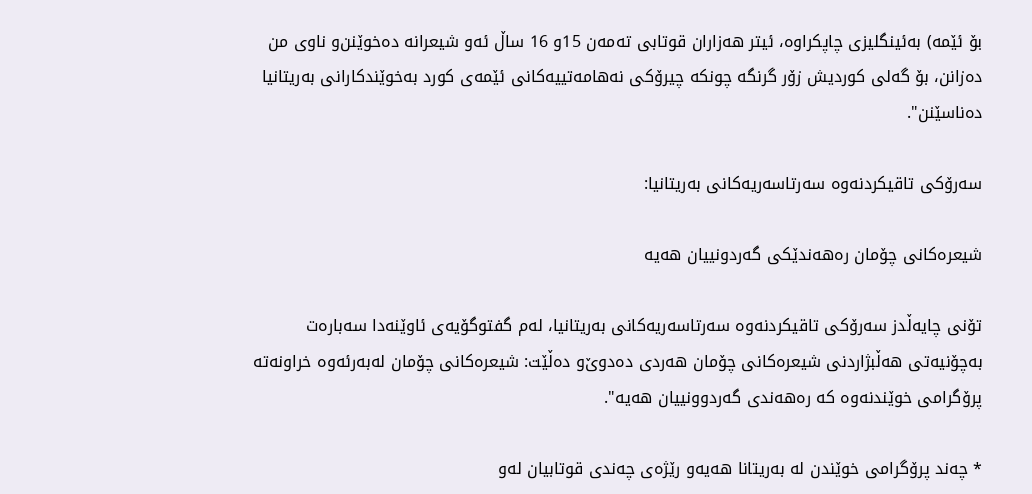بۆ ئێمه‌) به‌ئینگلیزی‌ چاپكراوه‌، ئیتر هه‌زاران قوتابی‌ ته‌مه‌ن 15و 16 ساڵ‌ ئه‌و شیعرانه‌ ده‌خوێنن‌و ناوی‌ من ده‌زانن، بۆ گه‌لی‌ كوردیش زۆر گرنگه‌ چونكه‌ چیرۆكی‌ نه‌هامه‌تییه‌كانی‌ ئێمه‌ی‌ كورد به‌خوێندكارانی‌ به‌ریتانیا ده‌ناسێنن".

سه‌رۆکی تاقیکردنه‌وه‌ سه‌رتاسه‌ریه‌کانی‌ به‌ریتانیا:

شیعره‌كانی‌ چۆمان ره‌هه‌ندێكی‌ گه‌ردونییان هه‌یه‌

تۆنی چایه‌ڵدز سه‌رۆکی تاقیکردنه‌وه‌ سه‌رتاسه‌ریه‌کانی‌ به‌ریتانیا، له‌م گفتوگۆیه‌ی‌ ئاوێنه‌دا سه‌باره‌ت به‌چۆنیه‌تی‌ هه‌ڵبژاردنی‌ شیعره‌كانی‌ چۆمان هه‌ردی‌ ده‌دوێ‌‌و ده‌ڵێت: شیعره‌کانی چۆمان له‌به‌رئه‌وه‌ خراونه‌ته‌ پرۆگرامی‌ خوێندنه‌وه‌ كه‌ ره‌هه‌ندی گه‌ردوونییان هه‌یه‌".

* چه‌ند پرۆگرامی خوێندن له‌ به‌ریتانا هه‌یه‌و رێژه‌ی چه‌ندی قوتابیان له‌و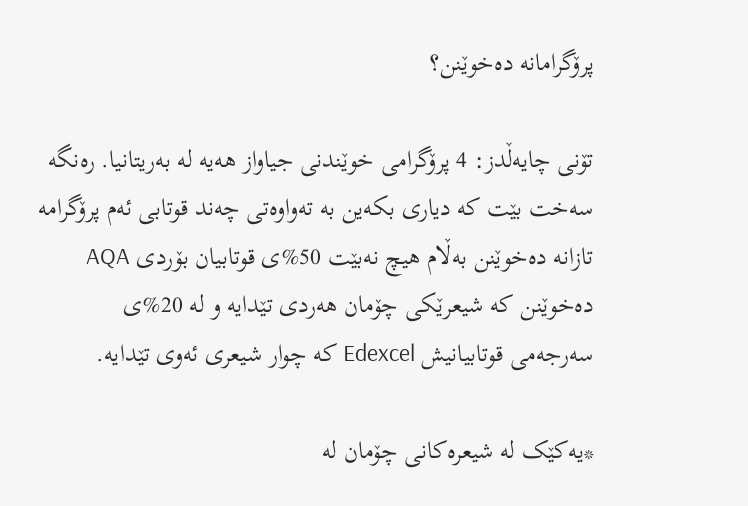پرۆگرامانه‌ ده‌خوێنن؟

تۆنی چایه‌ڵدز: 4 پرۆگرامی خوێندنی جیاواز هه‌یه‌ له‌ به‌ریتانیا. ره‌نگه‌ سه‌خت بێت که‌ دیاری بکه‌ین به‌ ته‌واوه‌تی چه‌ند قوتابی ئه‌م پرۆگرامه‌ تازانه‌ ده‌خوێنن به‌ڵام هیچ نه‌بێت 50%ی قوتابیان بۆردی AQA ده‌خوێنن که‌ شیعرێکی چۆمان هه‌ردی تێدایه‌ و له‌ 20%ی سه‌رجه‌می قوتابیانیش Edexcel که‌ چوار شیعری ئه‌وی تێدایه‌.

*یه‌کێک له‌ شیعره‌کانی چۆمان له‌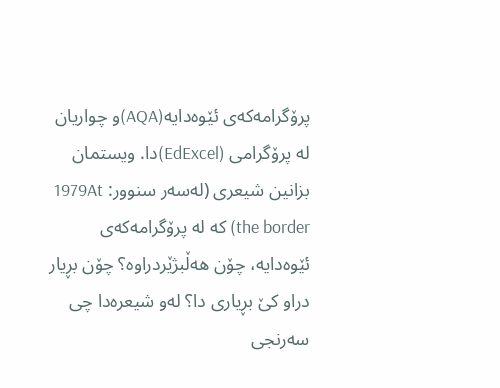پرۆگرامه‌که‌ی ئێوه‌دایه‌(AQA)و چواریان له‌ پرۆگرامی (EdExcel)دا. ویستمان بزانین شیعری (له‌سه‌ر سنوور: 1979At the border) که‌ له‌ پرۆگرامه‌که‌ی ئێوه‌دایه‌، چۆن هه‌ڵبژێردراوه‌؟ چۆن بڕیار دراو کێ بڕیاری دا؟ له‌و شیعره‌دا چی سه‌رنجی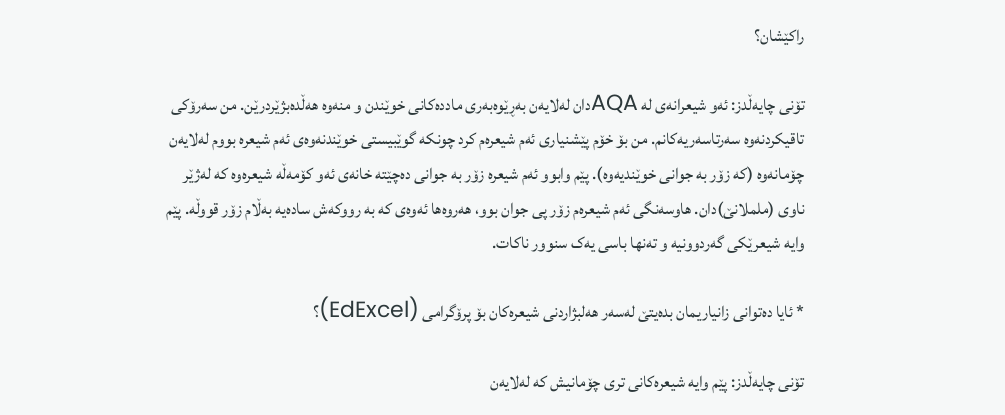راکێشان؟

تۆنی چایه‌ڵدز: ئه‌و شیعرانه‌ی له‌ AQAدان له‌لایه‌ن به‌ڕێوه‌به‌ری مادده‌کانی خوێندن و منه‌وه‌ هه‌ڵده‌بژێردرێن. من سه‌رۆکی تاقیکردنه‌وه‌ سه‌رتاسه‌ریه‌کانم. من بۆ خۆم پێشنیاری ئه‌م شیعره‌م کرد چونکه‌ گوێبیستی خوێندنه‌وه‌ی ئه‌م شیعره‌ بووم له‌لایه‌ن چۆمانه‌وه‌ (که‌ زۆر به‌ جوانی خوێندیه‌وه‌). پێم وابوو ئه‌م شیعره‌ زۆر به‌ جوانی ده‌چێته‌ خانه‌ی ئه‌و کۆمه‌ڵه‌ شیعره‌وه‌ که‌ له‌ژێر ناوی (ململانێ)دان. هاوسه‌نگی ئه‌م شیعره‌م زۆر پی جوان بوو، هه‌روه‌ها ئه‌وه‌ی که‌ به‌ رووکه‌ش ساده‌یه‌ به‌ڵام زۆر قووڵه‌‌. پێم وایه‌ شیعرێکی گه‌ردوونیه‌ و ته‌نها باسی یه‌ک سنوور ناکات.

* ئایا ده‌توانی زانیاریمان بده‌یتێ له‌سه‌ر هه‌لبژاردنی شیعره‌کان بۆ پرۆگرامی (EdExcel)؟

تۆنی چایه‌ڵدز: پێم وایه‌ شیعره‌کانی تری چۆمانیش که‌ له‌لایه‌ن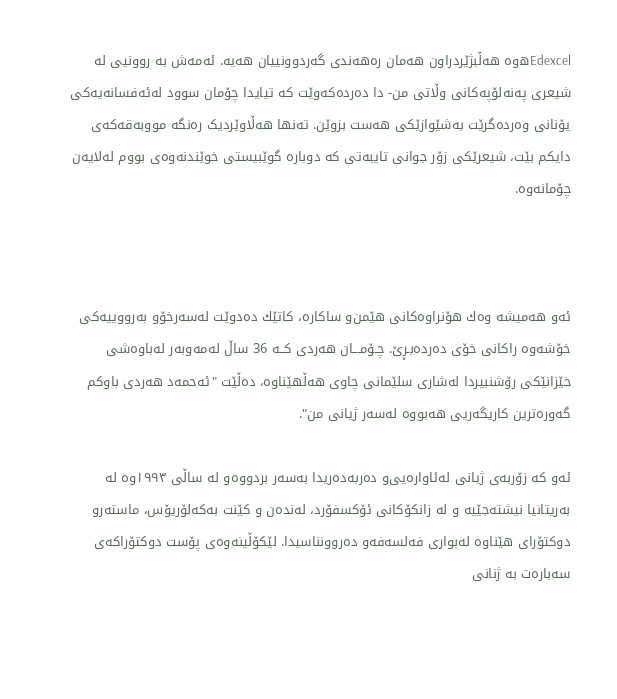Edexcelه‌وه‌ هه‌ڵبژێردراون هه‌مان ره‌هه‌ندی گه‌ردوونییان هه‌یه‌. ئه‌مه‌ش به‌ روونیی له‌ شیعری په‌نه‌لۆپه‌کانی وڵاتی من- دا ده‌رده‌که‌وێت که‌ تیایدا چۆمان سوود له‌ئه‌فسانه‌یه‌کی یۆنانی وه‌رده‌گرێت به‌شێوازێکی هه‌ست بزوێن. ته‌نها هه‌ڵاوێردیک ره‌نگه‌ مووبه‌قه‌که‌ی دایکم بێت، شیعرێکی زۆر جوانی تایبه‌تی که‌ دوباره‌ گوێبیستی خوێندنه‌وه‌ی بووم له‌لایه‌ن چۆمانه‌وه‌.



ئه‌و هه‌میشه‌ وه‌ك هۆنراوه‌كانی‌ هێمن‌و ساكاره‌، كاتێك ده‌دوێت له‌سه‌رخۆ‌و به‌رووییه‌كی‌ خۆشه‌وه‌ راكانی‌ خۆی‌ ده‌رده‌بـڕێ‌. چـۆمـــان هەردی كــه‌ 36 ساڵ‌ له‌مه‌وبه‌ر له‌باوه‌شی‌ خێزانێكی‌ رۆشنبیردا له‌شاری‌ سلێمانی‌ چاوی‌ هه‌ڵهێناوه‌، ده‌ڵێت "ئه‌حمه‌د هه‌ردی‌ باوكم گه‌وره‌ترین کاریگه‌ریی هه‌بووه‌ له‌سه‌ر ژیانی من".

ئه‌و كه‌ زۆربه‌ی‌ ژیانی‌ له‌ئاواره‌یی‌‌و ده‌ربه‌ده‌ریدا به‌سه‌ر بردووه‌‌و له‌ ساڵی ١٩٩٣وه‌ له‌ به‌ریتانیا نیشته‌جێیه و له زانکۆکانی ئۆکسفۆرد، له‌نده‌ن و کێنت به‌که‌لۆریۆس، ماسته‌رو دوکتۆرای هێناوه‌ له‌بواری فه‌لسه‌فه‌و ده‌روونناسیدا. لێکۆڵینه‌وه‌ی پۆست دوکتۆراکه‌ی سه‌باره‌ت به‌ ژنانی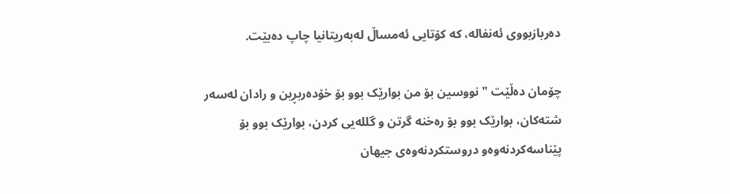ده‌ربازبووی ئه‌نفاله‌،‌ که‌ کۆتایی ئه‌مساڵ له‌به‌ریتانیا چاپ ده‌بێت.

چۆمان ده‌ڵێت "نووسین بۆ من بوارێک بوو بۆ خۆده‌ربڕین و رادان له‌سه‌ر شته‌کان، بوارێک بوو بۆ ره‌خنه‌ گرتن و گلله‌یی کردن، بوارێک بوو بۆ پێناسه‌کردنه‌وه‌و دروستکردنه‌وه‌ی جیهان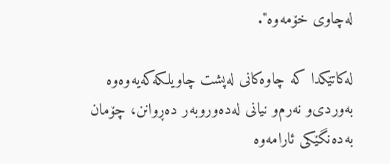له‌چاوی خۆمه‌وه".

له‌كاتێكدا كه‌ چاوه‌كانی‌ له‌پشت چاویلكه‌كه‌یه‌وه‌وه‌ به‌وردی‌‌و نه‌رم‌و نیانی‌ له‌ده‌وروبه‌ر ده‌ڕوانن، چۆمان به‌ده‌نگێكی‌ ئارامه‌وه‌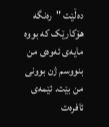ده‌ڵێت "ره‌نگه‌ هۆکارێک که‌ بووه‌ مایه‌ی ئه‌وه‌ی من بنووسم ژن بوونی من بێت. ئێمه‌ی ئافره‌ت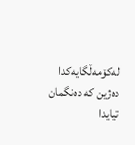له‌کۆمه‌ڵگایه‌کدا ده‌ژین که‌ ده‌نگمان تیایدا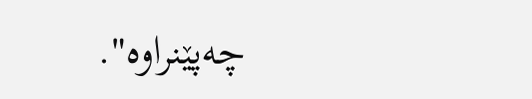چه‌پێنراوه‌".